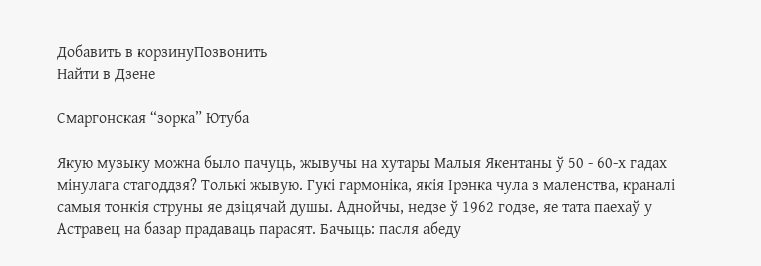Добавить в корзинуПозвонить
Найти в Дзене

Смаргонская “зорка” Ютуба

Якую музыку можна было пачуць, жывучы на хутары Малыя Якентаны ў 50 - 60-х гадах мінулага стагоддзя? Толькі жывую. Гукі гармоніка, якія Ірэнка чула з маленства, краналі самыя тонкія струны яе дзіцячай душы. Аднойчы, недзе ў 1962 годзе, яе тата паехаў у Астравец на базар прадаваць парасят. Бачыць: пасля абеду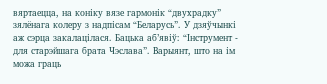вяртаецца, на коніку вязе гармонік “двухрадку” зялёнага колеру з надпісам “Беларусь”. У дзяўчынкі аж сэрца закалацілася. Бацька аб’явіў: “Інструмент - для старэйшага брата Чэслава”. Варыянт, што на ім можа граць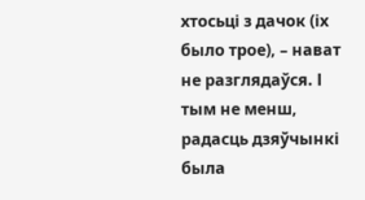хтосьці з дачок (іх было трое), – нават не разглядаўся. І тым не менш, радасць дзяўчынкі была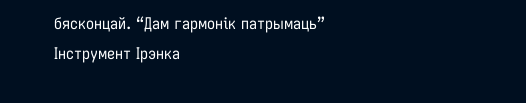бясконцай. “Дам гармонік патрымаць” Інструмент Ірэнка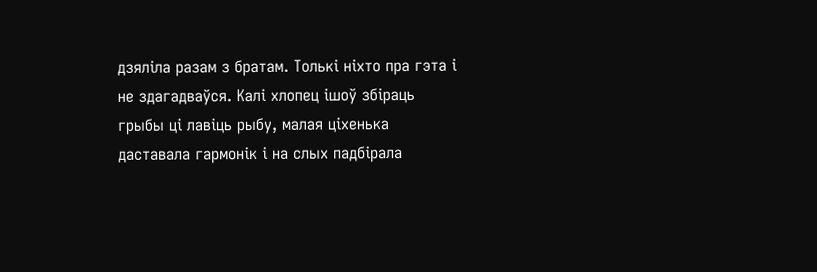дзяліла разам з братам. Толькі ніхто пра гэта і не здагадваўся. Калі хлопец ішоў збіраць грыбы ці лавіць рыбу, малая ціхенька даставала гармонік і на слых падбірала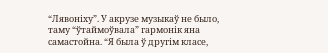“Лявоніху”. У акрузе музыкаў не было, таму “ўтаймоўвала” гармонік яна самастойна. “Я была ў другім класе,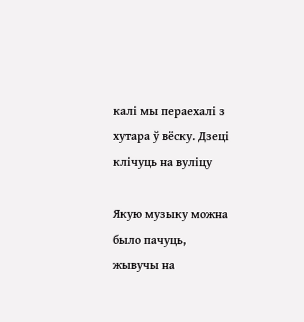калі мы пераехалі з хутара ў вёску. Дзеці клічуць на вуліцу

Якую музыку можна было пачуць, жывучы на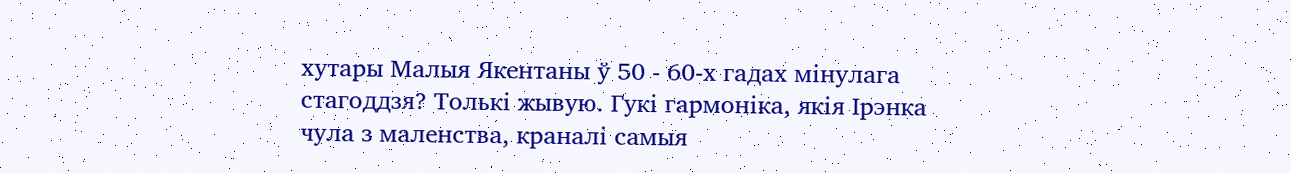хутары Малыя Якентаны ў 50 - 60-х гадах мінулага стагоддзя? Толькі жывую. Гукі гармоніка, якія Ірэнка чула з маленства, краналі самыя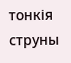тонкія струны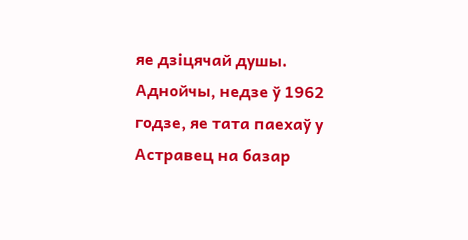яе дзіцячай душы. Аднойчы, недзе ў 1962 годзе, яе тата паехаў у Астравец на базар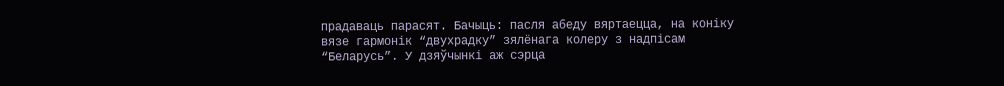прадаваць парасят. Бачыць: пасля абеду вяртаецца, на коніку вязе гармонік “двухрадку” зялёнага колеру з надпісам “Беларусь”. У дзяўчынкі аж сэрца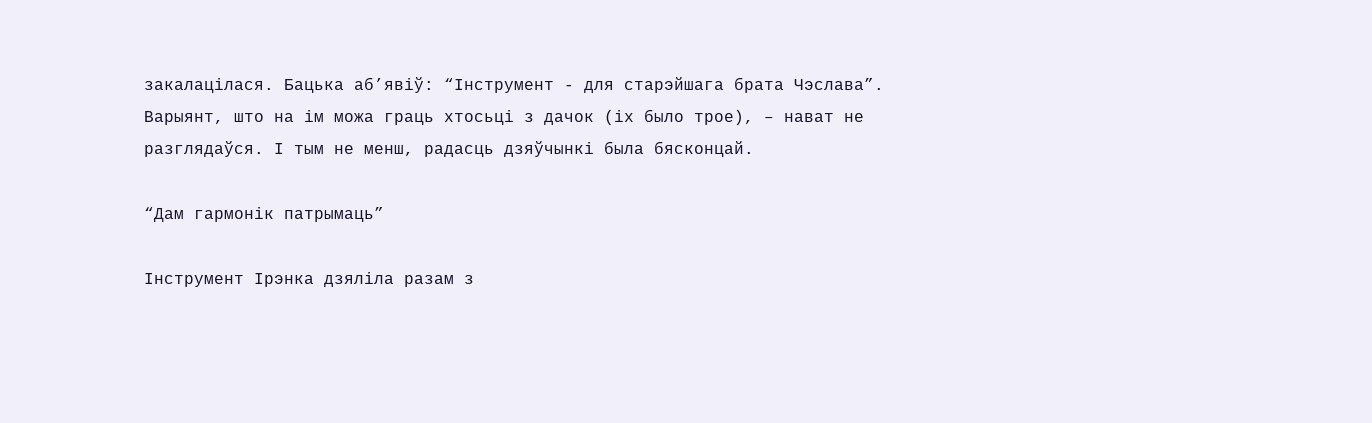закалацілася. Бацька аб’явіў: “Інструмент - для старэйшага брата Чэслава”. Варыянт, што на ім можа граць хтосьці з дачок (іх было трое), – нават не разглядаўся. І тым не менш, радасць дзяўчынкі была бясконцай.

“Дам гармонік патрымаць”

Інструмент Ірэнка дзяліла разам з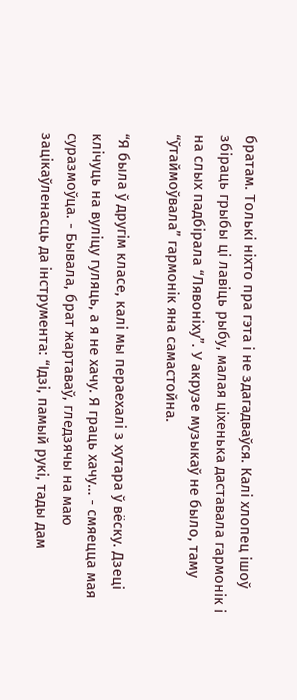братам. Толькі ніхто пра гэта і не здагадваўся. Калі хлопец ішоў збіраць грыбы ці лавіць рыбу, малая ціхенька даставала гармонік і на слых падбірала “Лявоніху”. У акрузе музыкаў не было, таму “ўтаймоўвала” гармонік яна самастойна.

“Я была ў другім класе, калі мы пераехалі з хутара ў вёску. Дзеці клічуць на вуліцу гуляць, а я не хачу. Я граць хачу… - смяецца мая суразмоўца. - Бывала, брат жартаваў, гледзячы на маю зацікаўленасць да інструмента: “Ідзі, памый рукі, тады дам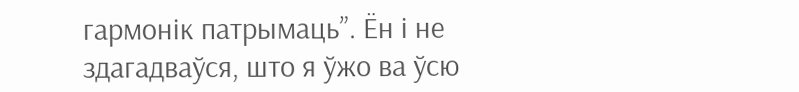гармонік патрымаць”. Ён і не здагадваўся, што я ўжо ва ўсю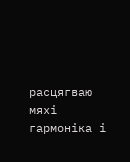расцягваю мяхі гармоніка і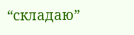“складаю”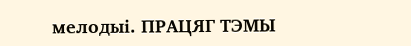мелодыі. ПРАЦЯГ ТЭМЫ